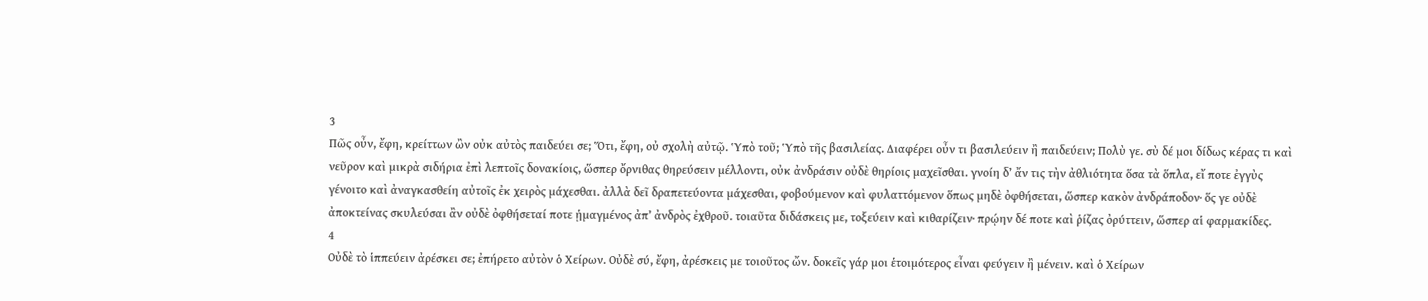3
Πῶς οὖν, ἔφη, κρείττων ὢν οὐκ αὐτὸς παιδεύει σε; Ὅτι, ἔφη, οὐ σχολὴ αὐτῷ. Ὑπὸ τοῦ; Ὑπὸ τῆς βασιλείας. Διαφέρει οὖν τι βασιλεύειν ἢ παιδεύειν; Πολὺ γε. σὺ δέ μοι δίδως κέρας τι καὶ νεῦρον καὶ μικρὰ σιδήρια ἐπὶ λεπτοῖς δονακίοις, ὥσπερ ὄρνιθας θηρεύσειν μέλλοντι, οὐκ ἀνδράσιν οὐδὲ θηρίοις μαχεῖσθαι. γνοίη δ’ ἄν τις τὴν ἀθλιότητα ὅσα τὰ ὅπλα, εἴ ποτε ἐγγὺς γένοιτο καὶ ἀναγκασθείη αὐτοῖς ἐκ χειρὸς μάχεσθαι. ἀλλὰ δεῖ δραπετεύοντα μάχεσθαι, φοβούμενον καὶ φυλαττόμενον ὅπως μηδὲ ὀφθήσεται, ὥσπερ κακὸν ἀνδράποδον· ὅς γε οὐδὲ ἀποκτείνας σκυλεύσαι ἂν οὐδὲ ὀφθήσεταί ποτε ᾑμαγμένος ἀπ’ ἀνδρὸς ἐχθροῦ. τοιαῦτα διδάσκεις με, τοξεύειν καὶ κιθαρίζειν· πρῴην δέ ποτε καὶ ῥίζας ὀρύττειν, ὥσπερ αἱ φαρμακίδες.
4
Οὐδὲ τὸ ἱππεύειν ἀρέσκει σε; ἐπήρετο αὐτὸν ὁ Χείρων. Οὐδὲ σύ, ἔφη, ἀρέσκεις με τοιοῦτος ὤν. δοκεῖς γάρ μοι ἑτοιμότερος εἶναι φεύγειν ἢ μένειν. καὶ ὁ Χείρων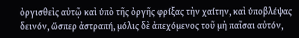ὀργισθεὶς αὐτῷ καὶ ὑπὸ τῆς ὀργῆς φρίξας τὴν χαίτην, καὶ ὑποβλέψας δεινόν, ὥσπερ ἀστραπή, μόλις δὲ ἀπεχόμενος τοῦ μὴ παῖσαι αὐτόν,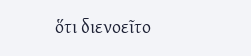ὅτι διενοεῖτο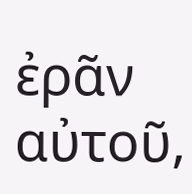ἐρᾶν αὐτοῦ,